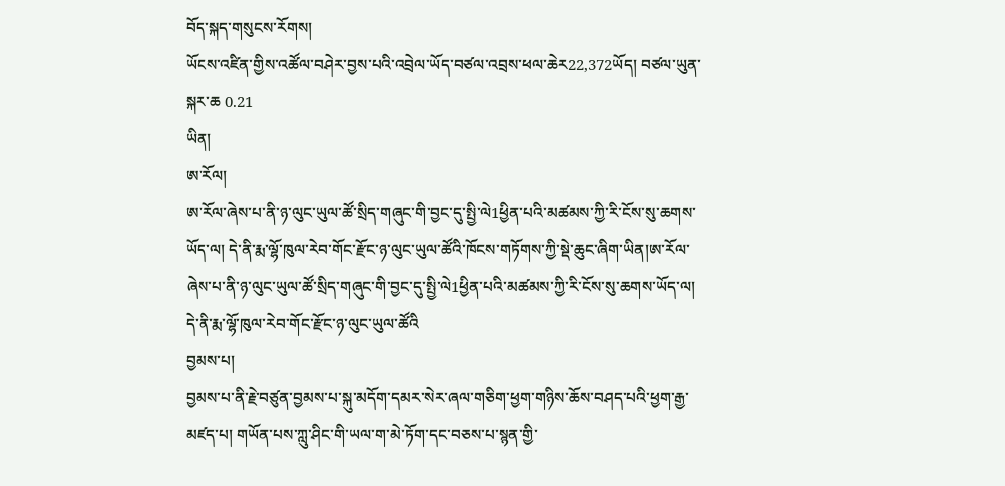བོད་སྐད་གསུངས་རོགས།
ཡོངས་འཛིན་གྱིས་འཚོལ་བཤེར་བྱས་པའི་འབྲེལ་ཡོད་བཙལ་འབྲས་ཕལ་ཆེར22,372ཡོད། བཙལ་ཡུན་སྐར་ཆ 0.21
ཡིན།
ཨ་རོལ།
ཨ་རོལ་ཞེས་པ་ནི་ཉ་ལུང་ཡུལ་ཚོ་སྲིད་གཞུང་གི་བྱང་དུ་སྤྱི་ལེ1ཕྱིན་པའི་མཚམས་ཀྱི་རི་ངོས་སུ་ཆགས་ཡོད་ལ། དེ་ནི་རྨ་ལྷོ་ཁུལ་རེབ་གོང་རྫོང་ཉ་ལུང་ཡུལ་ཚོའི་ཁོངས་གཏོགས་ཀྱི་སྡེ་ཆུང་ཞིག་ཡིན།ཨ་རོལ་ཞེས་པ་ནི་ཉ་ལུང་ཡུལ་ཚོ་སྲིད་གཞུང་གི་བྱང་དུ་སྤྱི་ལེ1ཕྱིན་པའི་མཚམས་ཀྱི་རི་ངོས་སུ་ཆགས་ཡོད་ལ། དེ་ནི་རྨ་ལྷོ་ཁུལ་རེབ་གོང་རྫོང་ཉ་ལུང་ཡུལ་ཚོའི
བྱམས་པ།
བྱམས་པ་ནི་རྗེ་བཙུན་བྱམས་པ་སྐུ་མདོག་དམར་སེར་ཞལ་གཅིག་ཕྱག་གཉིས་ཆོས་བཤད་པའི་ཕྱག་རྒྱ་མཛད་པ། གཡོན་པས་ཀླུ་ཤིང་གི་ཡལ་ག་མེ་ཏོག་དང་བཅས་པ་སྙན་གྱི་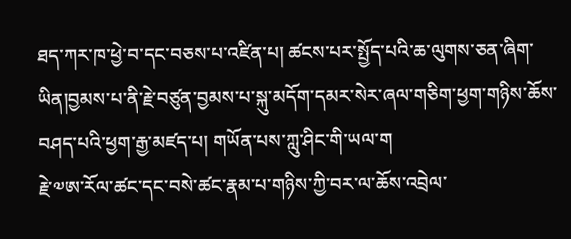ཐད་ཀར་ཁ་ཕྱེ་བ་དང་བཅས་པ་འཛིན་པ། ཚངས་པར་སྤྱོད་པའི་ཆ་ལུགས་ཅན་ཞིག་ཡིན།བྱམས་པ་ནི་རྗེ་བཙུན་བྱམས་པ་སྐུ་མདོག་དམར་སེར་ཞལ་གཅིག་ཕྱག་གཉིས་ཆོས་བཤད་པའི་ཕྱག་རྒྱ་མཛད་པ། གཡོན་པས་ཀླུ་ཤིང་གི་ཡལ་ག
རྗེ་༧ཨ་རོལ་ཚང་དང་བསེ་ཚང་རྣམ་པ་གཉིས་ཀྱི་བར་ལ་ཆོས་འབྲེལ་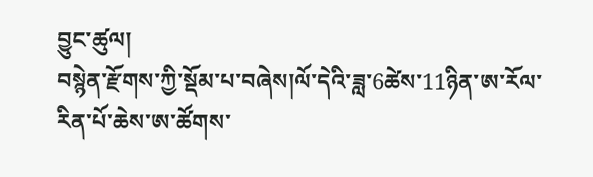བྱུང་ཚུལ།
བསྙེན་རྫོགས་ཀྱི་སྡོམ་པ་བཞེས།ལོ་དེའི་ཟླ་6ཚེས་11ཉིན་ཨ་རོལ་རིན་པོ་ཆེས་ཨ་ཚོགས་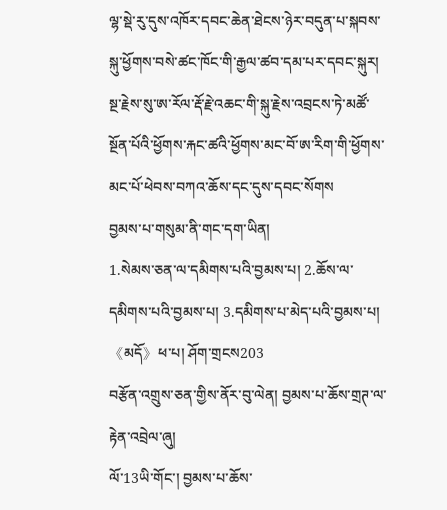ལྷ་སྡེ་རུ་དུས་འཁོར་དབང་ཆེན་ཐེངས་ཉེར་བདུན་པ་སྐབས་སྐུ་ཕྱོགས་བསེ་ཚང་ཁོང་གི་རྒྱལ་ཚབ་དམ་པར་དབང་སྐུར། སྔ་རྗེས་སུ་ཨ་རོལ་རྡོ་རྗེ་འཆང་གི་སྐུ་རྗེས་འབྲངས་ཏེ་མཚོ་སྔོན་པོའི་ཕྱོགས་རྐང་ཚའི་ཕྱོགས་མང་བོ་ཨ་རིག་གི་ཕྱོགས་མང་པོ་ཕེབས་བཀའ་ཆོས་དང་དུས་དབང་སོགས
བྱམས་པ་གསུམ་ནི་གང་དག་ཡིན།
1.སེམས་ཅན་ལ་དམིགས་པའི་བྱམས་པ། 2.ཆོས་ལ་དམིགས་པའི་བྱམས་པ། 3.དམིགས་པ་མེད་པའི་བྱམས་པ། 《མདོ》ཕ་པ། ཤོག་གྲངས203
བརྩོན་འགྲུས་ཅན་གྱིས་ནོར་བུ་ལེན། བྱམས་པ་ཆོས་གྲཊ་ལ་རྟེན་འབྲེལ་ཞུ།
ལོ་13ཡི་གོང་། བྱམས་པ་ཆོས་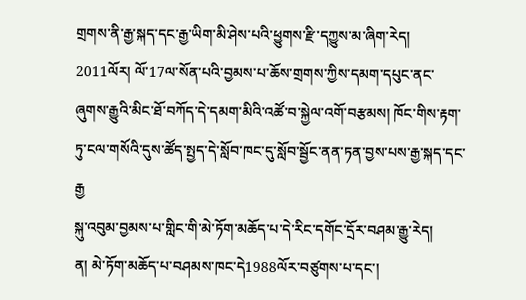གྲགས་ནི་རྒྱ་སྐད་དང་རྒྱ་ཡིག་མི་ཤེས་པའི་ཕྱུགས་རྫི་དཀྱུས་མ་ཞིག་རེད། 2011ལོར། ལོ་17ལ་སོན་པའི་བྱམས་པ་ཆོས་གྲགས་ཀྱིས་དམག་དཔུང་ནང་ཞུགས་རྒྱུའི་མིང་ཐོ་བཀོད་དེ་དམག་མིའི་འཚོ་བ་སྐྱེལ་འགོ་བརྩམས། ཁོང་གིས་རྟག་ཏུ་ངལ་གསོའི་དུས་ཚོད་སྤྱད་དེ་སློབ་ཁང་དུ་སློབ་སྦྱོང་ནན་ཏན་བྱས་པས་རྒྱ་སྐད་དང་རྒྱ
སྐུ་འབུམ་བྱམས་པ་གླིང་གི་མེ་ཏོག་མཆོད་པ་དེ་རིང་དགོང་དྲོར་བཤམ་རྒྱུ་རེད།
ན། མེ་ཏོག་མཆོད་པ་བཤམས་ཁང་དེ1988ལོར་བཙུགས་པ་དང་།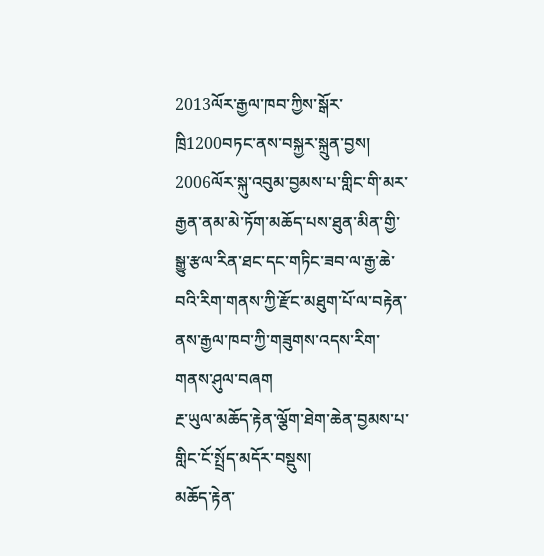2013ལོར་རྒྱལ་ཁབ་ཀྱིས་སྒོར་ཁྲི1200བཏང་ནས་བསྐྱར་སྐྲུན་བྱས། 2006ལོར་སྐུ་འབུམ་བྱམས་པ་གླིང་གི་མར་རྒྱན་ནམ་མེ་ཏོག་མཆོད་པས་ཐུན་མིན་གྱི་སྒྱུ་རྩལ་རིན་ཐང་དང་གཏིང་ཟབ་ལ་རྒྱ་ཆེ་བའི་རིག་གནས་ཀྱི་རྫོང་མཐུག་པོ་ལ་བརྟེན་ནས་རྒྱལ་ཁབ་ཀྱི་གཟུགས་འདས་རིག་གནས་ཤུལ་བཞག
རྔ་ཡུལ་མཆོད་རྟེན་ལྕོག་ཐེག་ཆེན་བྱམས་པ་གླིང་ངོ་སྤྲོད་མདོར་བསྡུས།
མཆོད་རྟེན་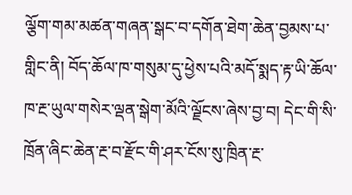ལྕོག་གམ་མཚན་གཞན་སྒང་བ་དགོན་ཐེག་ཆེན་བྱམས་པ་གླིང་ནི། བོད་ཆོལ་ཁ་གསུམ་དུ་ཕྱེས་པའི་མདོ་སྨད་རྟ་ཡི་ཆོལ་ཁ་རྔ་ཡུལ་གསེར་ལྡན་སྒེག་མོའི་ལྗོངས་ཞེས་བྱ་བ། དེང་གི་སི་ཁྲོན་ཞིང་ཆེན་རྔ་བ་རྫོང་གི་ཤར་ངོས་སུ་ཁྲིན་རྔ་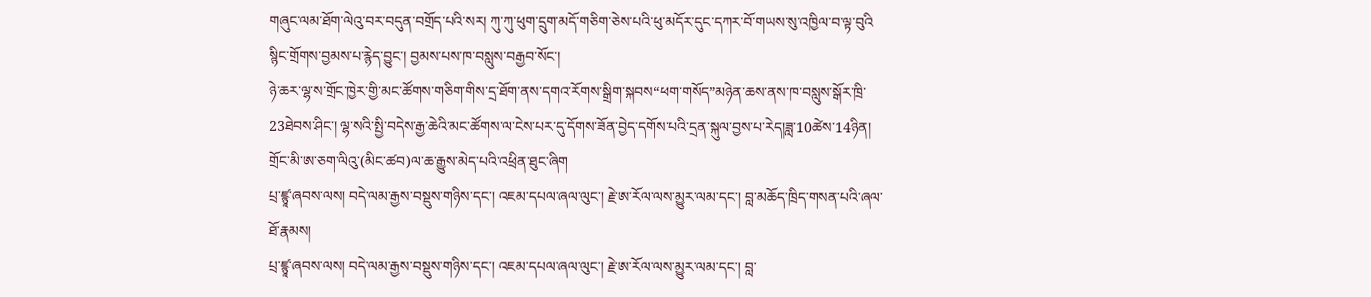གཞུང་ལམ་ཐོག་ལེའུ་བར་བདུན་བགྲོད་པའི་སར། ཀུ་ཀུ་ཕུག་དྲུག་མདོ་གཅིག་ཅེས་པའི་ཕུ་མདོར་དུང་དཀར་བོ་གཡས་སུ་འཁྱིལ་བ་ལྟ་བུའི
སྙིང་གྲོགས་བྱམས་པ་རྙེད་བྱུང་། བྱམས་པས་ཁ་བསླུས་བརྒྱབ་སོང་།
ཉེ་ཆར་ལྷ་ས་གྲོང་ཁྱེར་གྱི་མང་ཚོགས་གཅིག་གིས་དྲ་ཐོག་ནས་དགའ་རོགས་སྒྲིག་སྐབས“ཕག་གསོད”མཉེན་ཆས་ནས་ཁ་བསླུས་སྒོར་ཁྲི་23ཐེབས་ཤིང་། ལྷ་སའི་སྤྱི་བདེས་རྒྱ་ཆེའི་མང་ཚོགས་ལ་ངེས་པར་དུ་དོགས་ཟོན་བྱེད་དགོས་པའི་དྲན་སྐུལ་བྱས་པ་རེད།ཟླ་10ཚེས་14ཉིན། གྲོང་མི་ཨ་ཅག་ལིའུ་(མིང་ཚབ)ལ་ཆ་རྒྱུས་མེད་པའི་འཕྲིན་ཐུང་ཞིག
པྲ་ཛྙཱ་ཞབས་ལས། བདེ་ལམ་རྒྱས་བསྡུས་གཉིས་དང་། འཇམ་དཔལ་ཞལ་ལུང་། རྗེ་ཨ་རོལ་ལས་མྱུར་ལམ་དང་། བླ་མཆོད་ཁྲིད་གསན་པའི་ཞལ་ཐོ་རྣམས།
པྲ་ཛྙཱ་ཞབས་ལས། བདེ་ལམ་རྒྱས་བསྡུས་གཉིས་དང་། འཇམ་དཔལ་ཞལ་ལུང་། རྗེ་ཨ་རོལ་ལས་མྱུར་ལམ་དང་། བླ་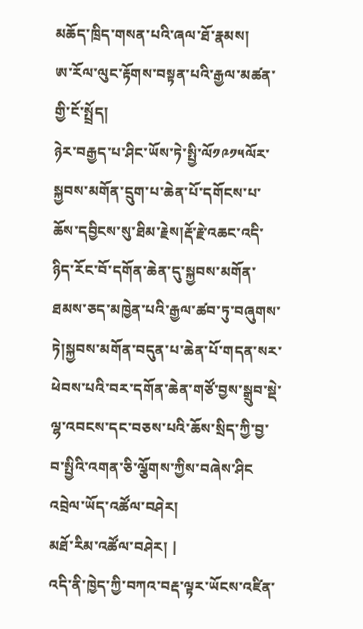མཆོད་ཁྲིད་གསན་པའི་ཞལ་ཐོ་རྣམས།
ཨ་རོལ་ལུང་རྟོགས་བསྟན་པའི་རྒྱལ་མཚན་གྱི་ངོ་སྤྲོད།
ཉེར་བརྒྱད་པ་ཤིང་ཡོས་ཏེ་སྤྱི་ལོ༡༩༡༥ལོར་སྐྱབས་མགོན་དྲུག་པ་ཆེན་པོ་དགོངས་པ་ཆོས་དབྱིངས་སུ་ཐིམ་རྗེས།རྡོ་རྗེ་འཆང་འདི་ཉིད་རོང་བོ་དགོན་ཆེན་དུ་སྐྱབས་མགོན་ཐམས་ཅད་མཁྱེན་པའི་རྒྱལ་ཚབ་ཏུ་བཞུགས་ཏེ།སྐྱབས་མགོན་བདུན་པ་ཆེན་པོ་གདན་སར་ཕེབས་པའི་བར་དགོན་ཆེན་གཙོ་བྱས་སྒྲུབ་སྡེ་ལྷ་འབངས་དང་བཅས་པའི་ཆོས་སྲིད་ཀྱི་བྱ་བ་སྤྱིའི་འགན་ཅི་ལྕོགས་ཀྱིས་བཞེས་ཤིང
འབྲེལ་ཡོད་འཚོལ་བཤེར།
མཐོ་རིམ་འཚོལ་བཤེར། |
འདི་ནི་ཁྱེད་ཀྱི་བཀའ་བརྡ་ལྟར་ཡོངས་འཛིན་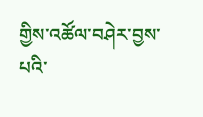གྱིས་འཚོལ་བཤེར་བྱས་པའི་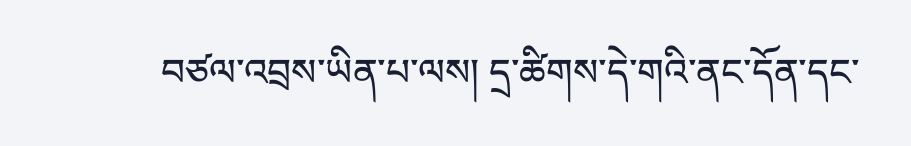བཙལ་འབྲས་ཡིན་པ་ལས། དྲ་ཚིགས་དེ་གའི་ནང་དོན་དང་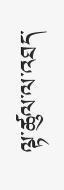ལྟ་ཚུལ་ལ་འཐད་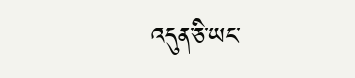འདུན་ཅི་ཡང་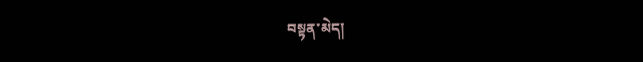བསྟན་མེད།